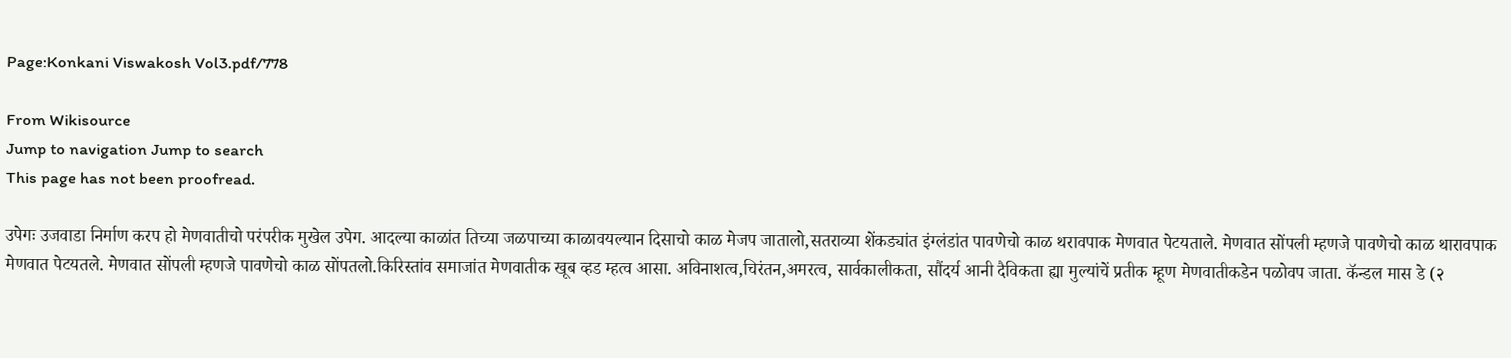Page:Konkani Viswakosh Vol3.pdf/778

From Wikisource
Jump to navigation Jump to search
This page has not been proofread.

उपेगः उजवाडा निर्माण करप हो मेणवातीचो परंपरीक मुखेल उपेग. आदल्या काळांत तिच्या जळपाच्या काळावयल्यान दिसाचो काळ मेजप जातालो,सतराव्या शेंकड्यांत इंग्लंडांत पावणेचो काळ थरावपाक मेणवात पेटयताले. मेणवात सोंपली म्हणजे पावणेचो काळ थारावपाक मेणवात पेटयतले. मेणवात सोंपली म्हणजे पावणेचो काळ सोंपतलो.किरिस्तांव समाजांत मेणवातीक खूब व्हड म्हत्व आसा. अविनाशत्व,चिरंतन,अमरत्व, सार्वकालीकता, सौंदर्य आनी दैविकता ह्या मुल्यांचें प्रतीक म्हूण मेणवातीकडेन पळोवप जाता. कॅन्डल मास डे (२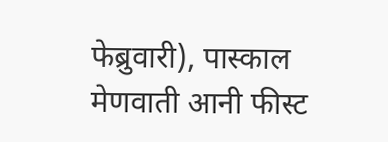फेब्रुवारी), पास्काल मेणवाती आनी फीस्ट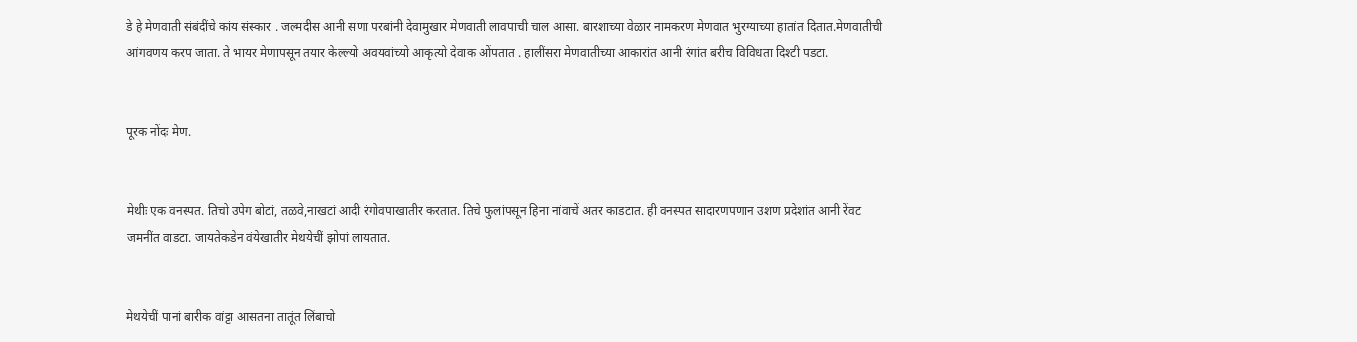डे हे मेणवाती संबंदींचे कांय संस्कार . जल्मदीस आनी सणा परबांनी देवामुखार मेणवाती लावपाची चाल आसा. बारशाच्या वेळार नामकरण मेणवात भुरग्याच्या हातांत दितात.मेणवातीची आंगवणय करप जाता. ते भायर मेणापसून तयार केल्ल्यो अवयवांच्यो आकृत्यो देवाक ओंपतात . हालींसरा मेणवातीच्या आकारांत आनी रंगांत बरीच विविधता दिश्टी पडटा.


पूरक नोंदः मेण.


मेथीः एक वनस्पत. तिचो उपेग बोटां, तळवे,नाखटां आदी रंगोवपाखातीर करतात. तिचे फुलांपसून हिना नांवाचें अतर काडटात. ही वनस्पत सादारणपणान उशण प्रदेशांत आनी रेंवट जमनींत वाडटा. जायतेकडेन वंयेखातीर मेथयेचीं झोपां लायतात.


मेथयेचीं पानां बारीक वांट्टा आसतना तातूंत लिंबाचो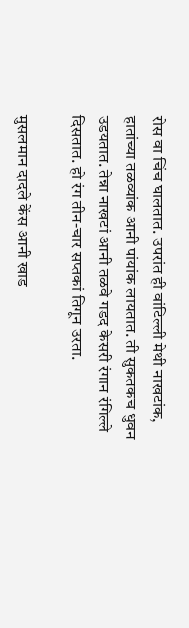रोस वा चिंच घालतात. उपरांत ही वांटिल्ली मेथी नाखटांक, हातांच्या तळव्यांक आनी पांयांक लायतात. ती सुकतकच धुवन उडयतात. तेन्ना नाखटां आनी तळवे गडद केसरी रंगान रंगिल्ले दिसतात. हो रंग तीन-चार सप्तकां तिगून उरता.

मुसलमान दादले केंस आनी खाड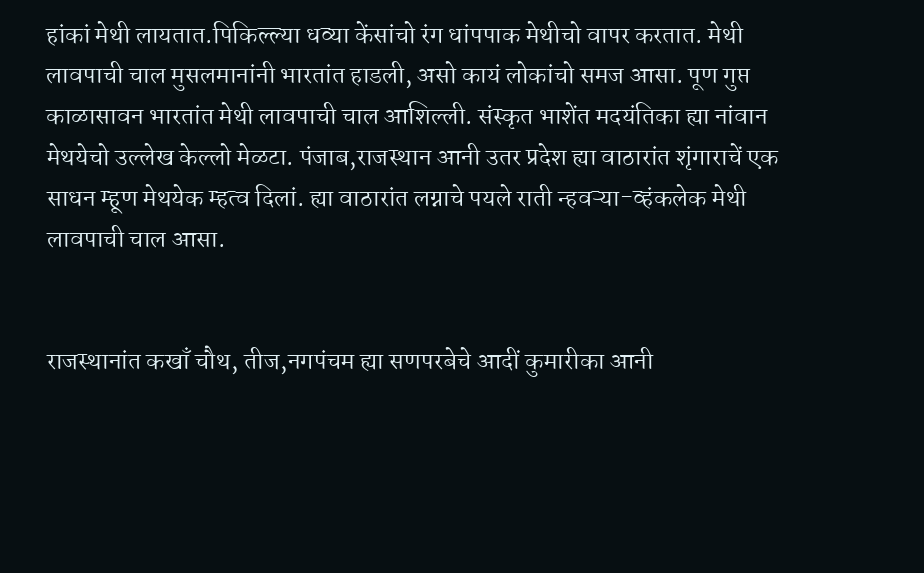हांकां मेथी लायतात.पिकिल्ल्या धव्या केंसांचो रंग धांपपाक मेथीचो वापर करतात. मेथी लावपाची चाल मुसलमानांनी भारतांत हाडली, असो कायं लोकांचो समज आसा. पूण गुप्त काळासावन भारतांत मेथी लावपाची चाल आशिल्ली. संस्कृत भाशेंत मदयंतिका ह्या नांवान मेथयेचो उल्लेख केल्लो मेळटा. पंजाब,राजस्थान आनी उतर प्रदेश ह्या वाठारांत शृंगाराचें एक साधन म्हूण मेथयेक म्हत्व दिलां. ह्या वाठारांत लग्नाचे पयले राती न्हवऱ्या-व्हंकलेक मेथी लावपाची चाल आसा.


राजस्थानांत कखाँ चौथ, तीज,नगपंचम ह्या सणपरबेचे आदीं कुमारीका आनी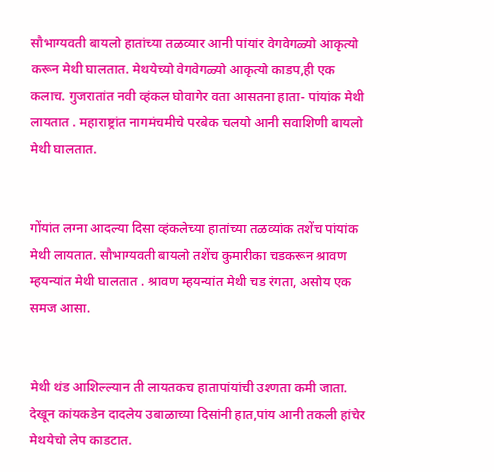सौभाग्यवती बायलो हातांच्या तळव्यार आनी पांयांर वेगवेगळ्यो आकृत्यो करून मेथी घालतात. मेथयेच्यो वेगवेगळ्यो आकृत्यो काडप,ही एक कलाच. गुजरातांत नवी व्हंकल घोवागेर वता आसतना हाता- पांयांक मेथी लायतात . महाराष्ट्रांत नागमंचमीचे परबेक चलयो आनी सवाशिणी बायलो मेथी घालतात.


गोंयांत लग्ना आदल्या दिसा व्हंकलेच्या हातांच्या तळव्यांक तशेंच पांयांक मेथी लायतात. सौभाग्यवती बायलो तशेंच कुमारीका चडकरून श्रावण म्हयन्यांत मेथी घालतात . श्रावण म्हयन्यांत मेथी चड रंगता, असोय एक समज आसा.


मेथी थंड आशिल्ल्यान ती लायतकच हातापांयांची उश्णता कमी जाता. देखून कांयकडेन दादलेय उबाळाच्या दिसांनी हात,पांय आनी तकली हांचेर मेथयेचो लेप काडटात.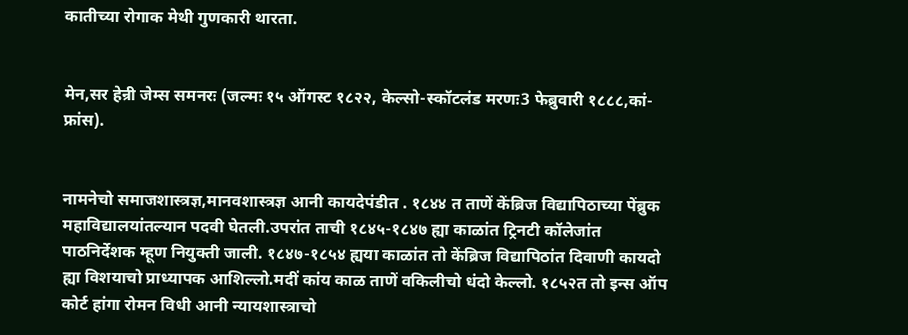कातीच्या रोगाक मेथी गुणकारी थारता.


मेन,सर हेन्री जेम्स समनरः (जल्मः १५ ऑगस्ट १८२२, केल्सो-स्कॉटलंड मरणः3 फेब्रुवारी १८८८,कां-फ्रांस).


नामनेचो समाजशास्त्रज्ञ,मानवशास्त्रज्ञ आनी कायदेपंडीत . १८४४ त ताणें केंब्रिज विद्यापिठाच्या पेंब्रुक महाविद्यालयांतल्यान पदवी घेतली.उपरांत ताची १८४५-१८४७ ह्या काळांत ट्रिनटी कॉलेजांत पाठनिर्देशक म्हूण नियुक्ती जाली. १८४७-१८५४ ह्यया काळांत तो केंब्रिज विद्यापिठांत दिवाणी कायदो ह्या विशयाचो प्राध्यापक आशिल्लो.मदीं कांय काळ ताणें वकिलीचो धंदो केल्लो. १८५२त तो इन्स ऑप कोर्ट हांगा रोमन विधी आनी न्यायशास्त्राचो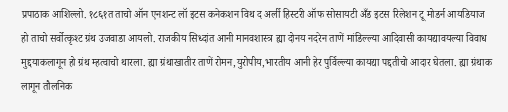प्रपाठाक आशिल्लो. १८६१त ताचो ऑन एनशन्ट लॉ इटस कनेकशन विथ द अर्ली हिस्टरी ऑफ सोसायटी अँड इटस रिलेशन टू मोडर्न आयडियाज हो ताचो सर्वोत्कृश्ट ग्रंथ उजवाडा आयलो. राजकीय सिध्दांत आनी मानवशास्त्र ह्या दोनय नदरेन ताणें मांडिल्ल्या आदिवासी कायद्यावयल्या विवाध मुद्दयाकलागून हो ग्रंथ म्हत्वाचो थारला. ह्या ग्रंथाखातीर ताणें रोमन,युरोपीय,भारतीय आनी हेर पुर्विल्ल्या कायद्या पद्दतीचो आदार घेतला. ह्या ग्रंथाक लागून तौलनिक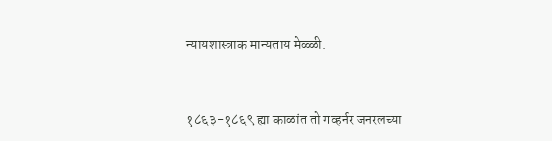न्यायशास्त्राक मान्यताय मेळ्ळी.


१८६३-१८६९ ह्या काळांत तो गव्हर्नर जनरलच्या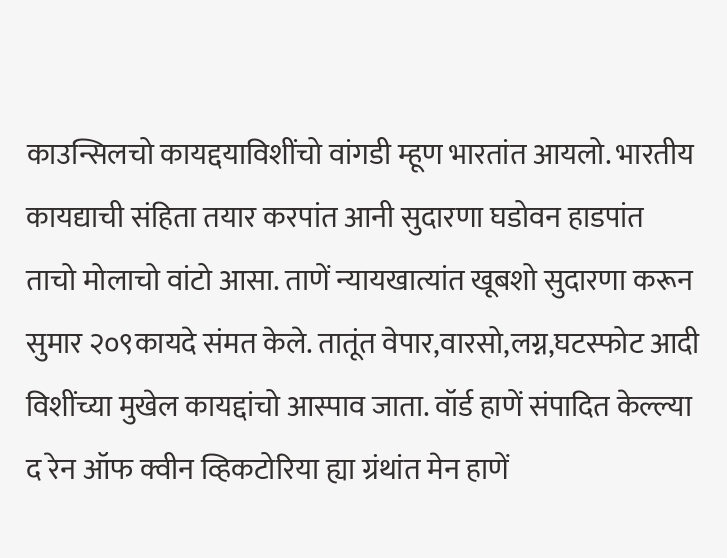काउन्सिलचो कायद्दयाविशींचो वांगडी म्हूण भारतांत आयलो. भारतीय कायद्याची संहिता तयार करपांत आनी सुदारणा घडोवन हाडपांत ताचो मोलाचो वांटो आसा. ताणें न्यायखात्यांत खूबशो सुदारणा करून सुमार २०९कायदे संमत केले. तातूंत वेपार,वारसो,लग्न,घटस्फोट आदी विशींच्या मुखेल कायद्दांचो आस्पाव जाता. वॉर्ड हाणें संपादित केल्ल्या द रेन ऑफ क्वीन व्हिकटोरिया ह्या ग्रंथांत मेन हाणें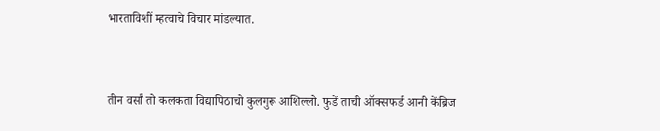भारताविशीं म्हत्वाचे विचार मांडल्यात.


तीन वर्सां तो कलकता विद्यापिठाचो कुलगुरू आशिल्लो. फुडें ताची ऑक्सफर्ड आनी केंब्रिज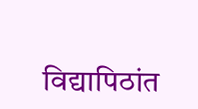विद्यापिठांत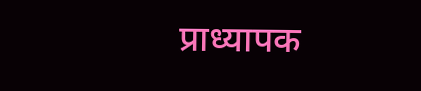प्राध्यापक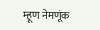म्हूण नेमणूंक